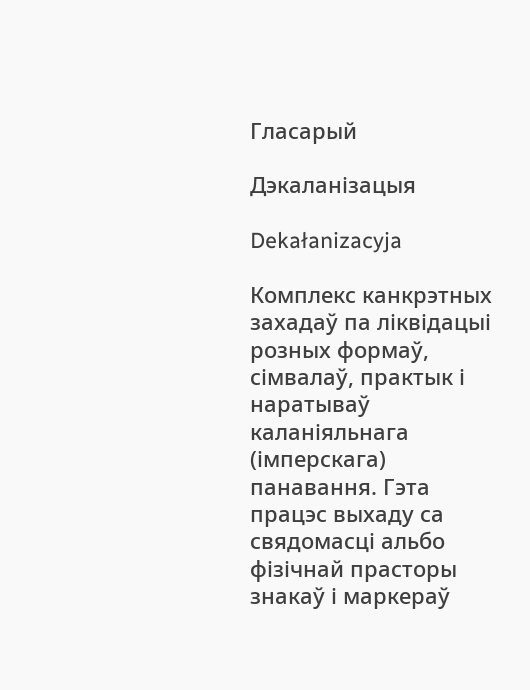Гласарый

Дэкаланізацыя

Dekałanizacyja

Комплекс канкрэтных захадаў па ліквідацыі розных формаў, сімвалаў, практык і наратываў каланіяльнага (імперскага) панавання. Гэта працэс выхаду са свядомасці альбо фізічнай прасторы знакаў і маркераў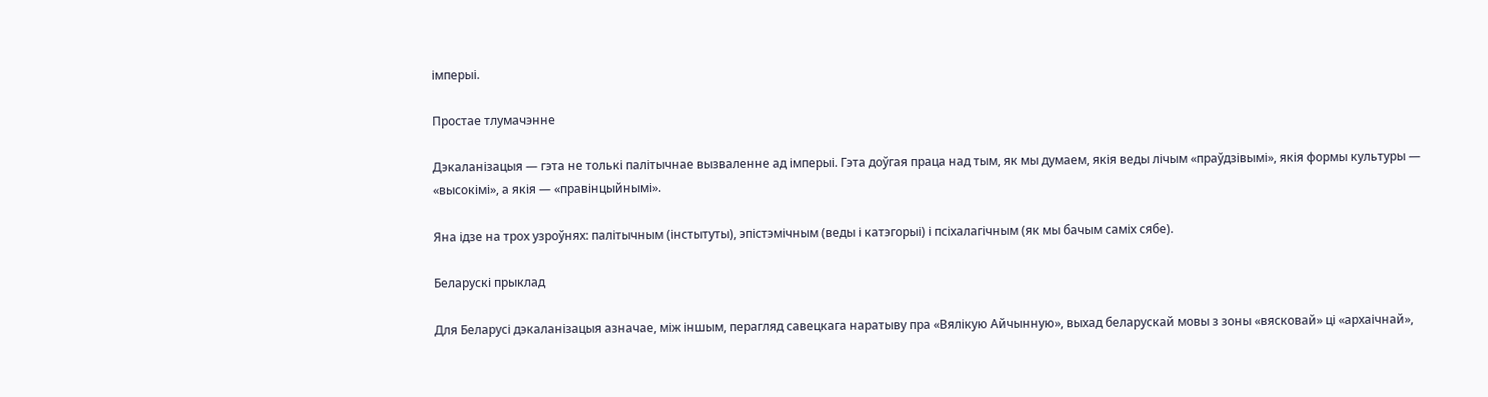імперыі.

Простае тлумачэнне

Дэкаланізацыя — гэта не толькі палітычнае вызваленне ад імперыі. Гэта доўгая праца над тым, як мы думаем, якія веды лічым «праўдзівымі», якія формы культуры — «высокімі», а якія — «правінцыйнымі».

Яна ідзе на трох узроўнях: палітычным (інстытуты), эпістэмічным (веды і катэгорыі) і псіхалагічным (як мы бачым саміх сябе).

Беларускі прыклад

Для Беларусі дэкаланізацыя азначае, між іншым, перагляд савецкага наратыву пра «Вялікую Айчынную», выхад беларускай мовы з зоны «вясковай» ці «архаічнай»,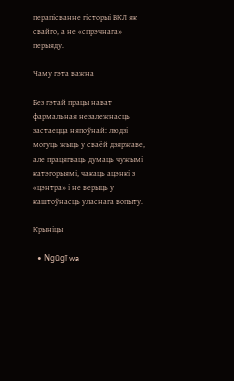перапісванне гісторыі ВКЛ як свайго, а не «спрэчнага» перыяду.

Чаму гэта важна

Без гэтай працы нават фармальная незалежнасць застаецца няпоўнай: людзі могуць жыць у сваёй дзяржаве, але працягваць думаць чужымі катэгорыямі, чакаць ацэнкі з «цэнтра» і не верыць у каштоўнасць уласнага вопыту.

Крыніцы

  • Ngũgĩ wa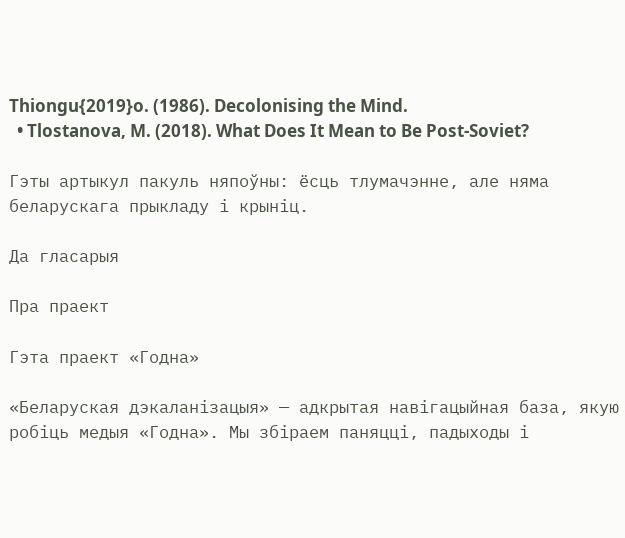Thiongu{2019}o. (1986). Decolonising the Mind.
  • Tlostanova, M. (2018). What Does It Mean to Be Post-Soviet?

Гэты артыкул пакуль няпоўны: ёсць тлумачэнне, але няма беларускага прыкладу і крыніц.

Да гласарыя

Пра праект

Гэта праект «Годна»

«Беларуская дэкаланізацыя» — адкрытая навігацыйная база, якую робіць медыя «Годна». Мы збіраем паняцці, падыходы і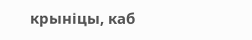крыніцы, каб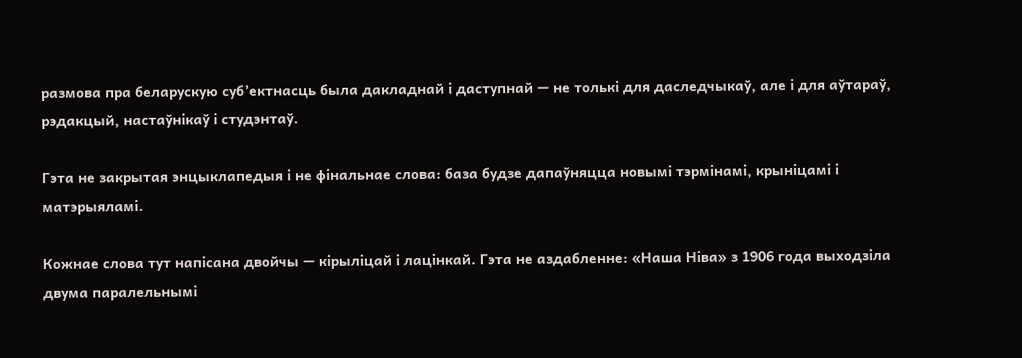размова пра беларускую суб’ектнасць была дакладнай і даступнай — не толькі для даследчыкаў, але і для аўтараў, рэдакцый, настаўнікаў і студэнтаў.

Гэта не закрытая энцыклапедыя і не фінальнае слова: база будзе дапаўняцца новымі тэрмінамі, крыніцамі і матэрыяламі.

Кожнае слова тут напісана двойчы — кірыліцай і лацінкай. Гэта не аздабленне: «Наша Ніва» з 1906 года выходзіла двума паралельнымі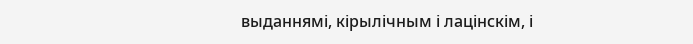выданнямі, кірылічным і лацінскім, і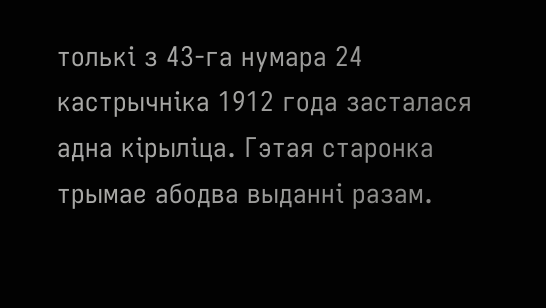толькі з 43-га нумара 24 кастрычніка 1912 года засталася адна кірыліца. Гэтая старонка трымае абодва выданні разам.